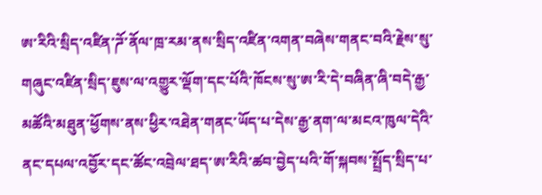ཨ་རིའི་སྲིད་འཛིན་ཌོ་ནོལ་ཁྲ་རམ་ནས་སྲིད་འཛིན་འགན་བཞེས་གནང་བའི་རྗེས་སུ་གཞུང་འཛིན་སྲིད་ཇུས་ལ་འགྱུར་ལྡོག་དང་པོའི་ཁོངས་སུ་ཨ་རི་དེ་བཞིན་ཞི་བདེ་རྒྱ་མཚོའི་མཐུན་ཕྱོགས་ནས་ཕྱིར་འཐེན་གནང་ཡོད་པ་དེས་རྒྱ་ནག་ལ་མངའ་ཁུལ་དེའི་ནང་དཔལ་འབྱོར་དང་ཚོང་འབྲེལ་ཐད་ཨ་རིའི་ཚབ་བྱེད་པའི་གོ་སྐབས་སྤྲོད་སྲིད་པ་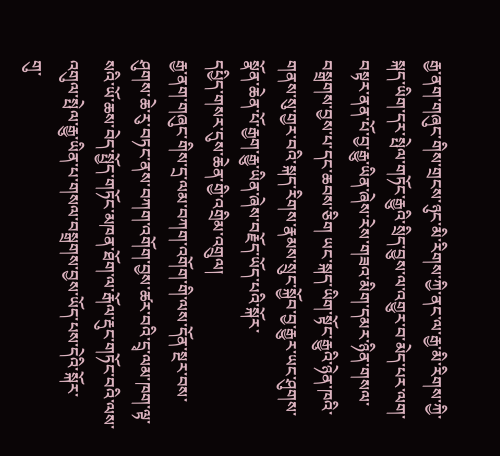རྒྱ་ནག་གཞུང་གིས་གྲངས་ཉུང་མི་རིགས་ཀྱི་ནང་ལ་རྒྱ་མི་རིགས་ཀྱི་སྐད་ཡིག་དར་སྤེལ་གཏོང་རྒྱུའི་སྲིད་བྱུས་ལ་འགྱུར་བ་མེད་པར་ལག་བསྟར་ནན་པོ་བྱ་རྒྱུ་ཡིན་ཞེས་རེས་གཟའ་མིག་དམར་ཉིན་གསལ་བསྒྲགས་བྱས་པ་དང་ཆབས་ཅིག ཡང་སྐད་ཡིག་སྟོང་རྒྱུའི་ཉེན་ཁའི་གནས་སུ་གྱར་བའི་སྐད་རིགས་རྣམས་སྲུང་སྐྱོབ་བྱ་རྒྱུར་ཡང་ཤུགས་སྣོན་ཆེན་པོ་རྒྱག་རྒྱུ་ཡིན་ཞེས་བརྗོད་ཡོད་པའི་སྐོར་
དཔྱིད་གསར་དུས་ཆེན་གྱི་འགྲིམ་འགྲུལ།
རྒྱ་ནག་གཞུང་གིས་དྲ་ལམ་བཀག་འགོག་གི་ལས་དོན་སྔར་བས་ཤུགས་ཆེ་རུ་བཏང་ནས་བཀག་འགོག་བྱས་ཚར་བའི་དྲྭ་ལམ་ཁག་ལྟ་སའི་ཡོ་ཆས་བེད་སྤྱོད་གཏོང་མཁན་ཐོག་ལ་རྒོལ་རྡུང་གཏོང་བའི་ལས་འགུལ་སྤེལ་རྒྱུ་ཡིན་པ་གསལ་བསྒྲགས་བྱས་ཡོད་པས་དེའི་སྐོར་
གུ་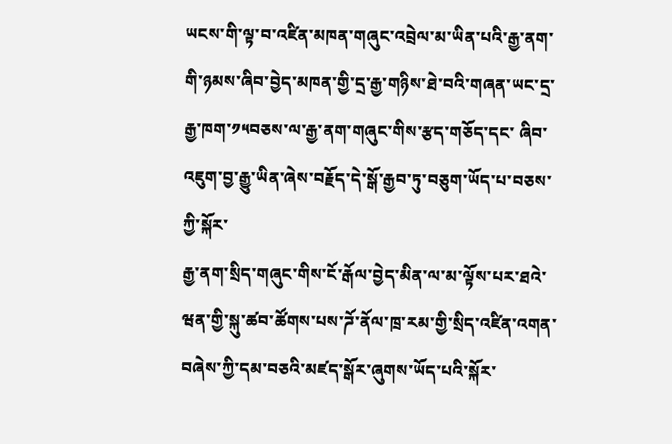ཡངས་གི་ལྟ་བ་འཛིན་མཁན་གཞུང་འབྲེལ་མ་ཡིན་པའི་རྒྱ་ནག་གི་ཉམས་ཞིབ་བྱེད་མཁན་གྱི་དྲ་རྒྱ་གཉིས་ཐེ་བའི་གཞན་ཡང་དྲ་རྒྱ་ཁག་༡༥བཅས་ལ་རྒྱ་ནག་གཞུང་གིས་རྩད་གཅོད་དང་ ཞིབ་འཇུག་བྱ་རྒྱུ་ཡིན་ཞེས་བརྗོད་དེ་སྒོ་རྒྱབ་ཏུ་བཅུག་ཡོད་པ་བཅས་ཀྱི་སྐོར་
རྒྱ་ནག་སྲིད་གཞུང་གིས་ངོ་རྒོལ་བྱེད་མིན་ལ་མ་ལྟོས་པར་ཐའེ་ཝན་གྱི་སྐུ་ཚབ་ཚོགས་པས་ཌོ་ནོལ་ཁྲ་རམ་གྱི་སྲིད་འཛིན་འགན་བཞེས་ཀྱི་དམ་བཅའི་མཛད་སྒོར་ཞུགས་ཡོད་པའི་སྐོར་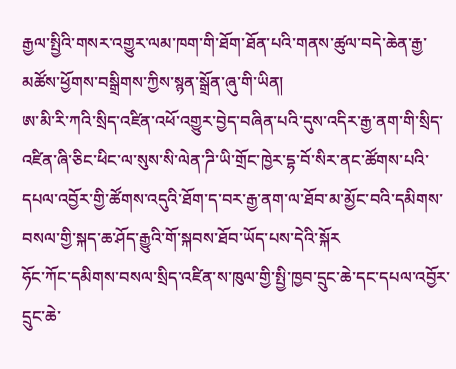རྒྱལ་སྤྱིའི་གསར་འགྱུར་ལམ་ཁག་གི་ཐོག་ཐོན་པའི་གནས་ཚུལ་བདེ་ཆེན་རྒྱ་མཚོས་ཕྱོགས་བསྒྲིགས་ཀྱིས་སྙན་སྒྲོན་ཞུ་གི་ཡིན།
ཨ་མི་རི་ཀའི་སྲིད་འཛིན་འཕོ་འགྱུར་བྱེད་བཞིན་པའི་དུས་འདིར་རྒྱ་ནག་གི་སྲིད་འཛིན་ཞི་ཅིང་ཕིང་ལ་སུས་སི་ལེན་ཌི་ཡི་གྲོང་ཁྱེར་དྷ་བོ་སིར་ནང་ཚོགས་པའི་དཔལ་འབྱོར་གྱི་ཚོགས་འདུའི་ཐོག་ད་བར་རྒྱ་ནག་ལ་ཐོབ་མ་མྱོང་བའི་དམིགས་བསལ་གྱི་སྐད་ཆ་ཤོད་རྒྱུའི་གོ་སྐབས་ཐོབ་ཡོད་པས་དེའི་སྐོར
ཧོང་ཀོང་དམིགས་བསལ་སྲིད་འཛིན་ས་ཁུལ་གྱི་སྤྱི་ཁྱབ་དྲུང་ཆེ་དང་དཔལ་འབྱོར་དྲུང་ཆེ་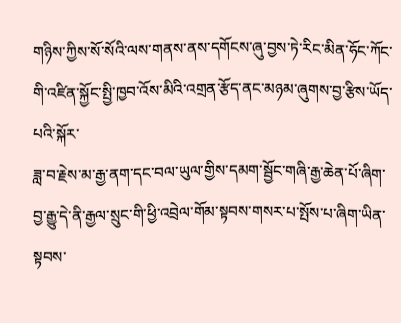གཉིས་ཀྱིས་སོ་སོའི་ལས་གནས་ནས་དགོངས་ཞུ་བྱས་ཏེ་རིང་མིན་ཧོང་ཀོང་གི་འཛིན་སྐྱོང་སྤྱི་ཁྱབ་འོས་མིའི་འགྲན་རྩོད་ནང་མཉམ་ཞུགས་བྱ་རྩིས་ཡོད་པའི་སྐོར་
ཟླ་བ་རྗེས་མ་རྒྱ་ནག་དང་བལ་ཡུལ་གྱིས་དམག་སྦྱོང་གཞི་རྒྱ་ཆེན་པོ་ཞིག་བྱ་རྒྱུ་དེ་ནི་རྒྱལ་སྲུང་གི་ཕྱི་འབྲེལ་གོམ་སྟབས་གསར་པ་སྤོས་པ་ཞིག་ཡིན་སྟབས་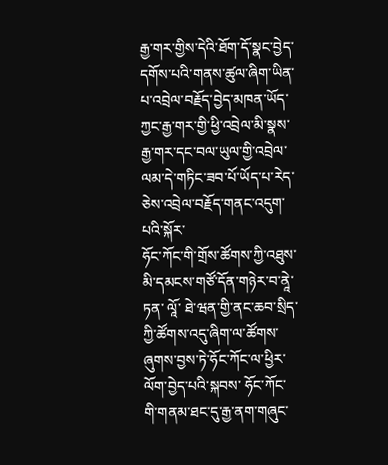རྒྱ་གར་གྱིས་དེའི་ཐོག་དོ་སྣང་བྱེད་དགོས་པའི་གནས་ཚུལ་ཞིག་ཡིན་པ་འབྲེལ་བརྗོད་བྱེད་མཁན་ཡོད་ཀྱང་རྒྱ་གར་གྱི་ཕྱི་འབྲེལ་མི་སྣས་རྒྱ་གར་དང་བལ་ཡུལ་གྱི་འབྲེལ་ལམ་དེ་གཏིང་ཟབ་པོ་ཡོད་པ་རེད་ཅེས་འབྲེལ་བརྗོད་གནང་འདུག་པའི་སྐོར་
ཧོང་ཀོང་གི་གྲོས་ཚོགས་ཀྱི་འཐུས་མི་དམངས་གཙོ་དོན་གཉེར་བ་ནཱེ་ཏན་ ལཱོ་ ཐེ་ཝན་གྱི་ནང་ཆབ་སྲིད་ཀྱི་ཚོགས་འདུ་ཞིག་ལ་ཚོགས་ཞུགས་བྱས་ཏེ་ཧོང་ཀོང་ལ་ཕྱིར་ལོག་བྱེད་པའི་སྐབས་ ཧོང་ཀོང་གི་གནམ་ཐང་དུ་རྒྱ་ནག་གཞུང་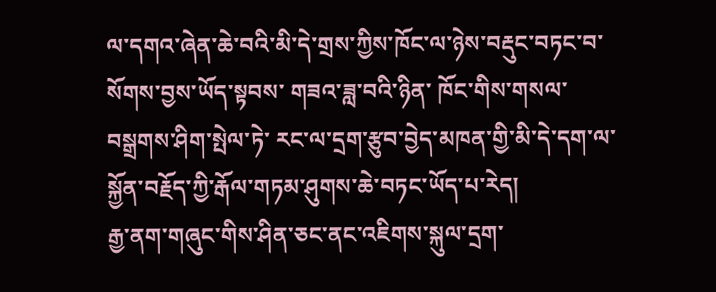ལ་དགའ་ཞེན་ཆེ་བའི་མི་དེ་གྲས་ཀྱིས་ཁོང་ལ་ཉེས་བརྡུང་བཏང་བ་སོགས་བྱས་ཡོད་སྟབས་ གཟའ་ཟླ་བའི་ཉིན་ ཁོང་གིས་གསལ་བསྒྲགས་ཤིག་སྤེལ་ཏེ་ རང་ལ་དྲག་རྩུབ་བྱེད་མཁན་གྱི་མི་དེ་དག་ལ་སྐྱོན་བརྗོད་ཀྱི་རྒོལ་གཏམ་ཤུགས་ཆེ་བཏང་ཡོད་པ་རེད།
རྒྱ་ནག་གཞུང་གིས་ཤིན་ཅང་ནང་འཇིགས་སྐུལ་དྲག་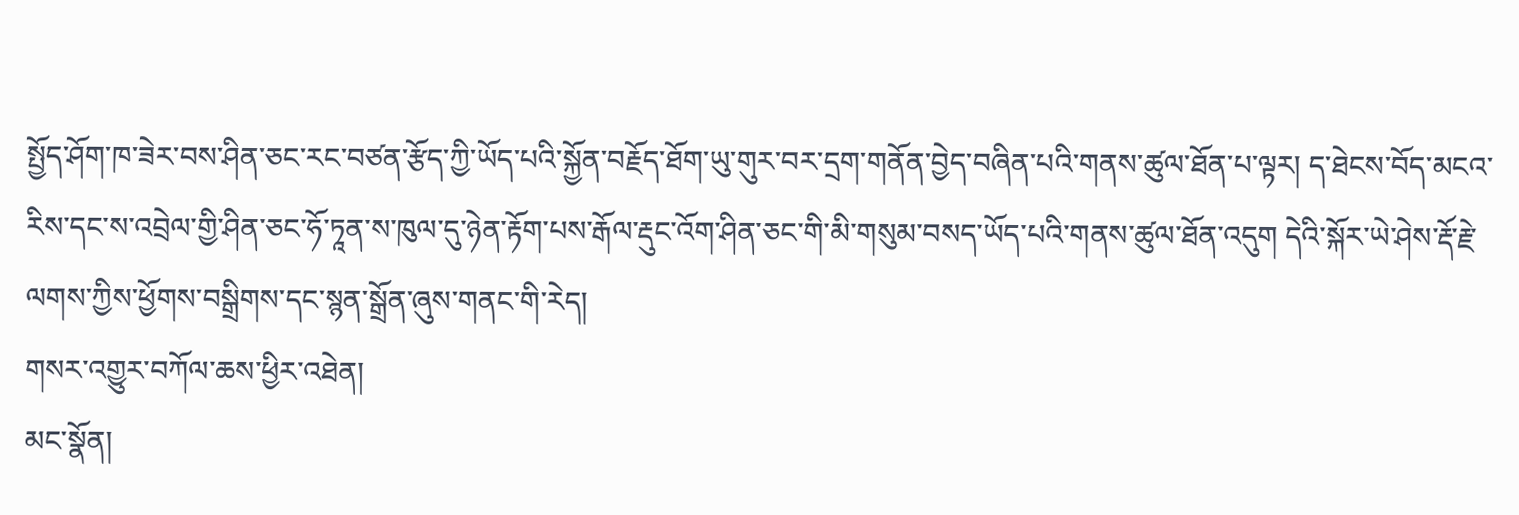སྤྱོད་ཤོག་ཁ་ཟེར་བས་ཤིན་ཅང་རང་བཙན་རྩོད་ཀྱི་ཡོད་པའི་སྐྱོན་བརྗོད་ཐོག་ཡུ་གུར་བར་དྲག་གནོན་བྱེད་བཞིན་པའི་གནས་ཚུལ་ཐོན་པ་ལྟར། ད་ཐེངས་བོད་མངའ་རིས་དང་ས་འབྲེལ་གྱི་ཤིན་ཅང་ཧོ་ཏཱན་ས་ཁུལ་དུ་ཉེན་རྟོག་པས་རྒོལ་རྡུང་འོག་ཤིན་ཅང་གི་མི་གསུམ་བསད་ཡོད་པའི་གནས་ཚུལ་ཐོན་འདུག དེའི་སྐོར་ཡེ་ཤེས་རྡོ་རྗེ་ལགས་ཀྱིས་ཕྱོགས་བསྒྲིགས་དང་སྙན་སྒྲོན་ཞུས་གནང་གི་རེད།
གསར་འགྱུར་བཀོལ་ཆས་ཕྱིར་འཐེན།
མང་སྣོན།